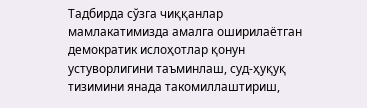Тадбирда сўзга чиққанлар мамлакатимизда амалга оширилаётган демократик ислоҳотлар қонун устуворлигини таъминлаш, суд-ҳуқуқ тизимини янада такомиллаштириш,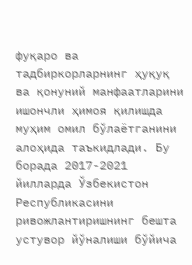фуқаро ва тадбиркорларнинг ҳуқуқ ва қонуний манфаатларини ишончли ҳимоя қилишда муҳим омил бўлаётганини алоҳида таъкидлади. Бу борада 2017-2021 йилларда Ўзбекистон Республикасини ривожлантиришнинг бешта устувор йўналиши бўйича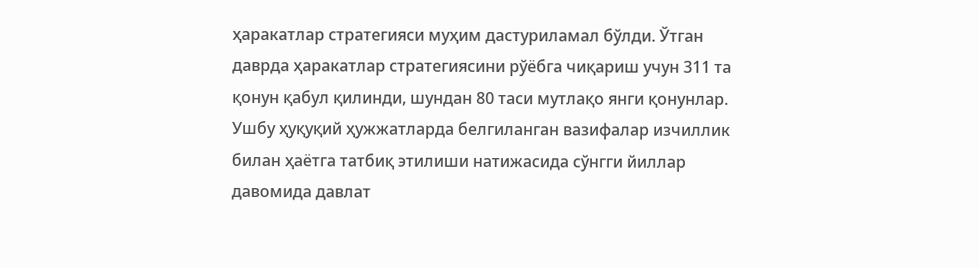ҳаракатлар стратегияси муҳим дастуриламал бўлди. Ўтган даврда ҳаракатлар стратегиясини рўёбга чиқариш учун 311 та қонун қабул қилинди, шундан 80 таси мутлақо янги қонунлар.
Ушбу ҳуқуқий ҳужжатларда белгиланган вазифалар изчиллик билан ҳаётга татбиқ этилиши натижасида сўнгги йиллар давомида давлат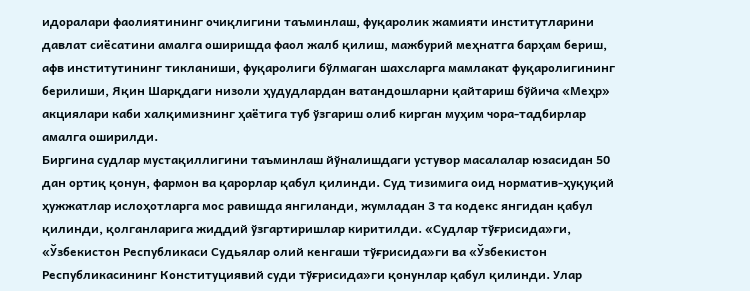идоралари фаолиятининг очиқлигини таъминлаш, фуқаролик жамияти институтларини давлат сиёсатини амалга оширишда фаол жалб қилиш, мажбурий меҳнатга барҳам бериш, афв институтининг тикланиши, фуқаролиги бўлмаган шахсларга мамлакат фуқаролигининг берилиши, Яқин Шарқдаги низоли ҳудудлардан ватандошларни қайтариш бўйича «Меҳр» акциялари каби халқимизнинг ҳаётига туб ўзгариш олиб кирган муҳим чора-тадбирлар амалга оширилди.
Биргина судлар мустақиллигини таъминлаш йўналишдаги устувор масалалар юзасидан 50 дан ортиқ қонун, фармон ва қарорлар қабул қилинди. Суд тизимига оид норматив-ҳуқуқий ҳужжатлар ислоҳотларга мос равишда янгиланди, жумладан 3 та кодекс янгидан қабул қилинди, қолганларига жиддий ўзгартиришлар киритилди. «Судлар тўғрисида»ги, «Ўзбекистон Республикаси Судьялар олий кенгаши тўғрисида»ги ва «Ўзбекистон Республикасининг Конституциявий суди тўғрисида»ги қонунлар қабул қилинди. Улар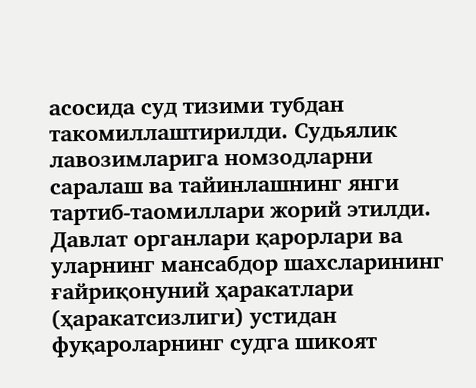асосида суд тизими тубдан такомиллаштирилди. Судьялик лавозимларига номзодларни саралаш ва тайинлашнинг янги тартиб-таомиллари жорий этилди.
Давлат органлари қарорлари ва уларнинг мансабдор шахсларининг ғайриқонуний ҳаракатлари (ҳаракатсизлиги) устидан фуқароларнинг судга шикоят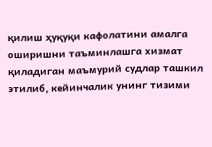қилиш ҳуқуқи кафолатини амалга оширишни таъминлашга хизмат қиладиган маъмурий судлар ташкил этилиб, кейинчалик унинг тизими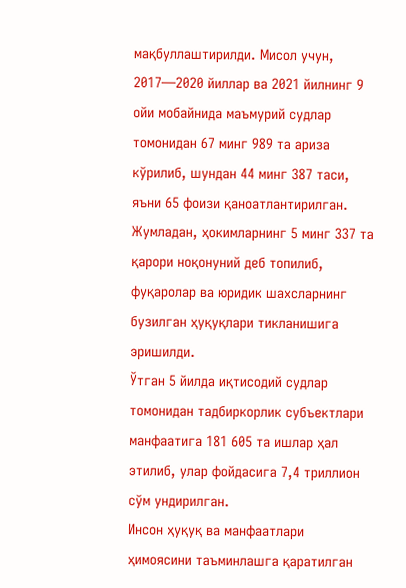мақбуллаштирилди. Мисол учун, 2017—2020 йиллар ва 2021 йилнинг 9 ойи мобайнида маъмурий судлар томонидан 67 минг 989 та ариза кўрилиб, шундан 44 минг 387 таси, яъни 65 фоизи қаноатлантирилган. Жумладан, ҳокимларнинг 5 минг 337 та қарори ноқонуний деб топилиб, фуқаролар ва юридик шахсларнинг бузилган ҳуқуқлари тикланишига эришилди.
Ўтган 5 йилда иқтисодий судлар томонидан тадбиркорлик субъектлари манфаатига 181 605 та ишлар ҳал этилиб, улар фойдасига 7,4 триллион сўм ундирилган.
Инсон ҳуқуқ ва манфаатлари ҳимоясини таъминлашга қаратилган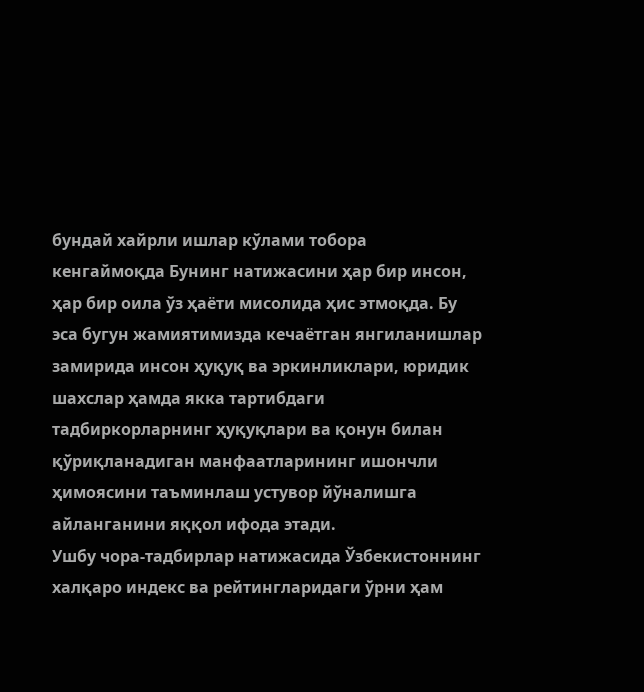бундай хайрли ишлар кўлами тобора кенгаймоқда Бунинг натижасини ҳар бир инсон, ҳар бир оила ўз ҳаёти мисолида ҳис этмоқда. Бу эса бугун жамиятимизда кечаётган янгиланишлар замирида инсон ҳуқуқ ва эркинликлари, юридик шахслар ҳамда якка тартибдаги тадбиркорларнинг ҳуқуқлари ва қонун билан қўриқланадиган манфаатларининг ишончли ҳимоясини таъминлаш устувор йўналишга айланганини яққол ифода этади.
Ушбу чора-тадбирлар натижасида Ўзбекистоннинг халқаро индекс ва рейтингларидаги ўрни ҳам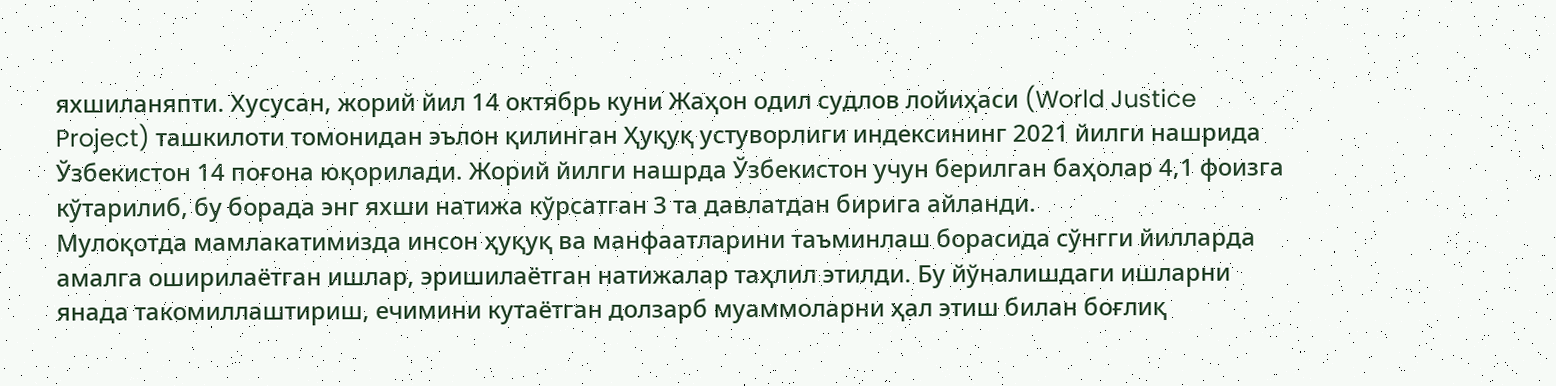яхшиланяпти. Хусусан, жорий йил 14 октябрь куни Жаҳон одил судлов лойиҳаси (World Justice Project) ташкилоти томонидан эълон қилинган Ҳуқуқ устуворлиги индексининг 2021 йилги нашрида Ўзбекистон 14 поғона юқорилади. Жорий йилги нашрда Ўзбекистон учун берилган баҳолар 4,1 фоизга кўтарилиб, бу борада энг яхши натижа кўрсатган 3 та давлатдан бирига айланди.
Мулоқотда мамлакатимизда инсон ҳуқуқ ва манфаатларини таъминлаш борасида сўнгги йилларда амалга оширилаётган ишлар, эришилаётган натижалар таҳлил этилди. Бу йўналишдаги ишларни янада такомиллаштириш, ечимини кутаётган долзарб муаммоларни ҳал этиш билан боғлиқ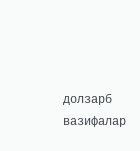долзарб вазифалар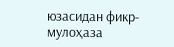юзасидан фикр-мулоҳаза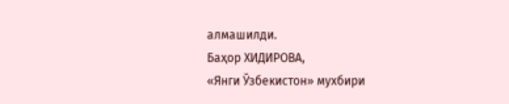алмашилди.
Баҳор ХИДИРОВА,
«Янги Ўзбекистон» мухбири